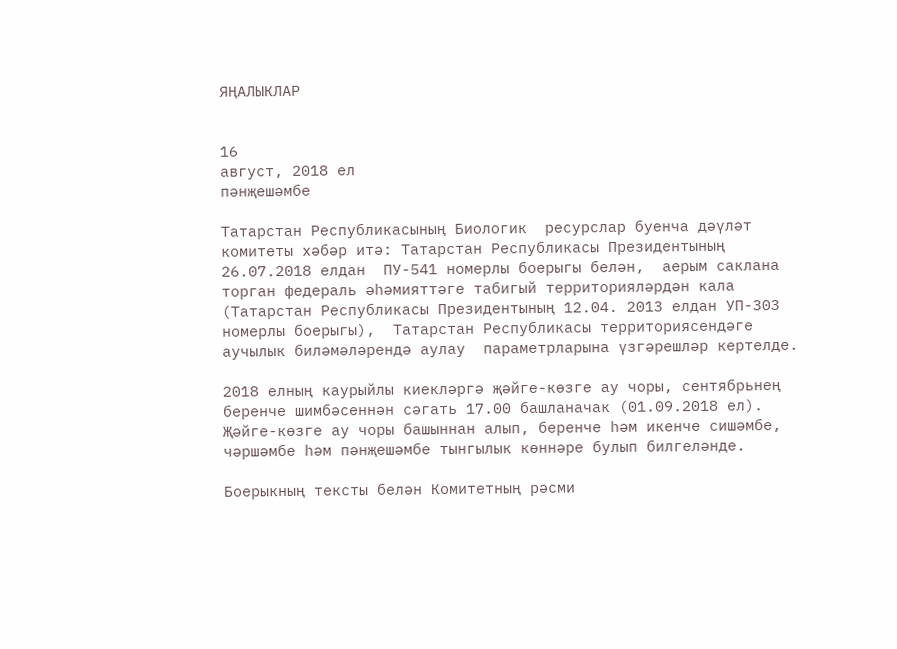ЯҢАЛЫКЛАР


16
август, 2018 ел
пәнҗешәмбе

Татарстан Республикасының Биологик  ресурслар буенча дәүләт комитеты хәбәр итә: Татарстан Республикасы Президентының  26.07.2018 елдан  ПУ-541 номерлы боерыгы белән,  аерым саклана торган федераль әһәмияттәге табигый территорияләрдән кала (Татарстан Республикасы Президентының 12.04. 2013 елдан УП-303 номерлы боерыгы),  Татарстан Республикасы территориясендәге аучылык биләмәләрендә аулау  параметрларына үзгәрешләр кертелде.

2018 елның каурыйлы киекләргә җәйге-көзге ау чоры, сентябрьнең беренче шимбәсеннән сәгать 17.00 башланачак (01.09.2018 ел).  Җәйге-көзге ау чоры башыннан алып, беренче һәм икенче сишәмбе, чәршәмбе һәм пәнҗешәмбе тынгылык көннәре булып билгеләнде.

Боерыкның тексты белән Комитетның рәсми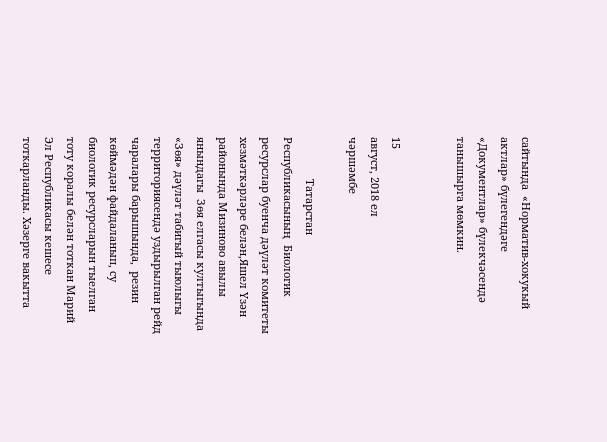сайтында  «Норматив-хокукый актлар» бүлегендәге «Документлар» бүлекчәсендә танышырга мөмкин.


15
август, 2018 ел
чәршәмбе

              Татарстан Республикасының  Биологик ресурслар буенча дәүләт комитеты хезмәткәрләре белән,Яшел Үзән районында Мизиново авылы янындагы  Зөя елгасы култыгында «Зөя» дәүләт табигый тыюлыгы территориясендә уздырылган рейд чаралары барышында,  резин көймәдән файдаланып, су биологик ресурсларын тыелган тоту коралы белән тоткан Марий Эл Республикасы кешесе тоткарланды. Хәзерге вакытта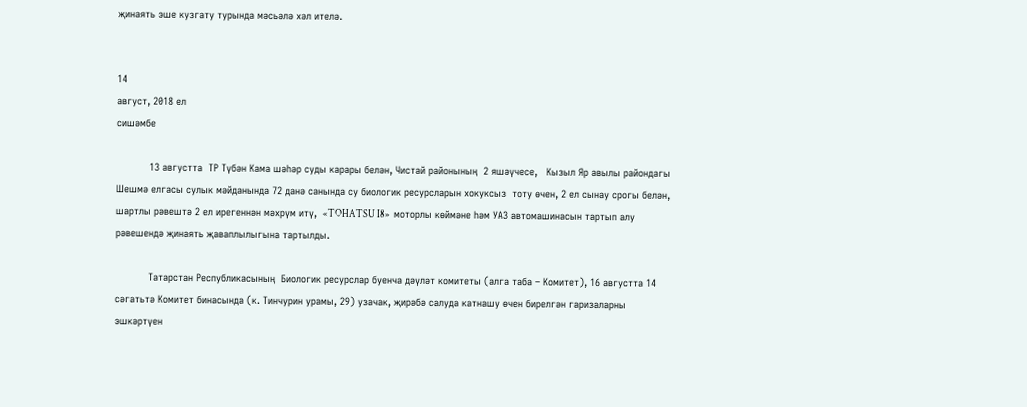җинаять эше кузгату турында мәсьәлә хәл ителә.


14
август, 2018 ел
сишәмбе

           13 августта  ТР Түбән Кама шәһәр суды карары белән, Чистай районының  2 яшәүчесе,   Кызыл Яр авылы райондагы Шешмә елгасы сулык мәйданында 72 данә санында су биологик ресурсларын хокуксыз  тоту өчен, 2 ел сынау срогы белән, шартлы рәвештә 2 ел ирегеннән мәхрүм итү,  «TOHATSU I8»  моторлы көймәне һәм УАЗ автомашинасын тартып алу рәвешендә җинаять җаваплылыгына тартылды.

           Татарстан Республикасының  Биологик ресурслар буенча дәүләт комитеты (алга таба – Комитет), 16 августта 14 сәгатьтә Комитет бинасында (к. Тинчурин урамы, 29) узачак, җирәбә салуда катнашу өчен бирелгән гаризаларны эшкәртүен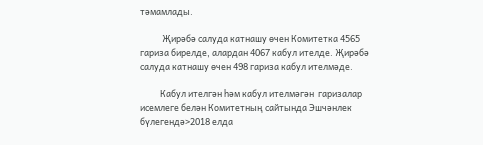тәмамлады.

           Җирәбә салуда катнашу өчен Комитетка 4565 гариза бирелде, алардан 4067 кабул ителде. Җирәбә салуда катнашу өчен 498 гариза кабул ителмәде.

          Кабул ителгән һәм кабул ителмәгән  гаризалар исемлеге белән Комитетның сайтында Эшчәнлек бүлегендә>2018 елда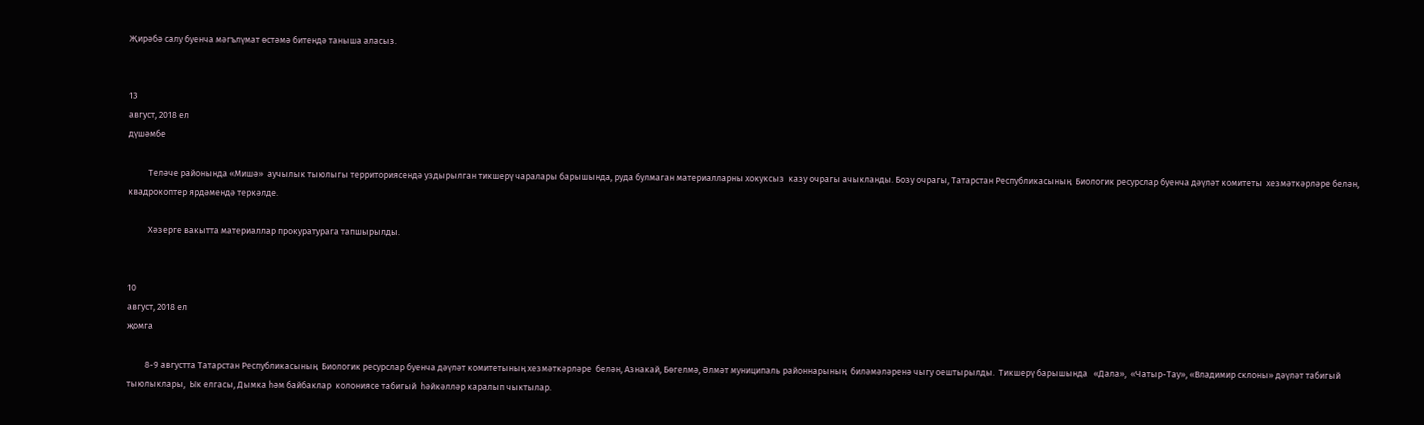Җирәбә салу буенча мәгълүмат өстәмә битендә таныша аласыз.


13
август, 2018 ел
дүшәмбе

          Теләче районында «Мишә»  аучылык тыюлыгы территориясендә уздырылган тикшерү чаралары барышында, руда булмаган материалларны хокуксыз  казу очрагы ачыкланды. Бозу очрагы, Татарстан Республикасының  Биологик ресурслар буенча дәүләт комитеты  хезмәткәрләре белән,  квадрокоптер ярдәмендә теркәлде.

          Хәзерге вакытта материаллар прокуратурага тапшырылды.


10
август, 2018 ел
җомга

         8-9 августта Татарстан Республикасының  Биологик ресурслар буенча дәүләт комитетының хезмәткәрләре  белән, Азнакай, Бөгелмә, Әлмәт муниципаль районнарының  биләмәләренә чыгу оештырылды.  Тикшерү барышында   «Дала»,  «Чатыр-Тау», «Владимир склоны» дәүләт табигый тыюлыклары,  Ык елгасы, Дымка һәм байбаклар  колониясе табигый  һәйкәлләр каралып чыктылар.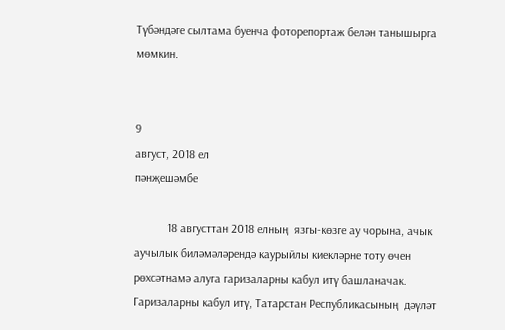Түбәндәге сылтама буенча фоторепортаж белән танышырга мөмкин.


9
август, 2018 ел
пәнҗешәмбе

           18 августтан 2018 елның  язгы-көзге ау чорына, ачык аучылык биләмәләрендә каурыйлы киекләрне тоту өчен рөхсәтнамә алуга гаризаларны кабул итү башланачак. Гаризаларны кабул итү, Татарстан Республикасының  дәүләт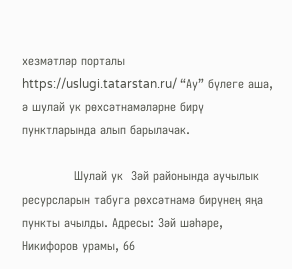хезмәтләр порталы https://uslugi.tatarstan.ru/ “Ау” бүлеге аша, ә шулай ук рөхсәтнамәләрне бирү пунктларында алып барылачак.

             Шулай ук  Зәй районында аучылык ресурсларын табуга рөхсәтнамә бирүнең яңа пункты ачылды. Адресы: Зәй шәһәре, Никифоров урамы, 66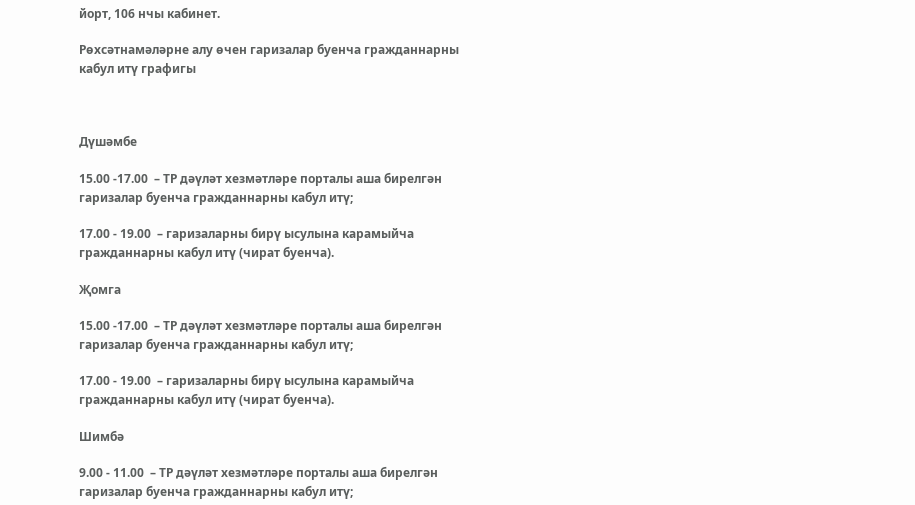йорт, 106 нчы кабинет.

Рөхсәтнамәләрне алу өчен гаризалар буенча гражданнарны кабул итү графигы



Дүшәмбе

15.00 -17.00  – ТР дәүләт хезмәтләре порталы аша бирелгән гаризалар буенча гражданнарны кабул итү;

17.00 - 19.00  – гаризаларны бирү ысулына карамыйча гражданнарны кабул итү (чират буенча).

Җомга

15.00 -17.00  – ТР дәүләт хезмәтләре порталы аша бирелгән гаризалар буенча гражданнарны кабул итү;

17.00 - 19.00  – гаризаларны бирү ысулына карамыйча гражданнарны кабул итү (чират буенча).

Шимбә

9.00 - 11.00  – ТР дәүләт хезмәтләре порталы аша бирелгән гаризалар буенча гражданнарны кабул итү;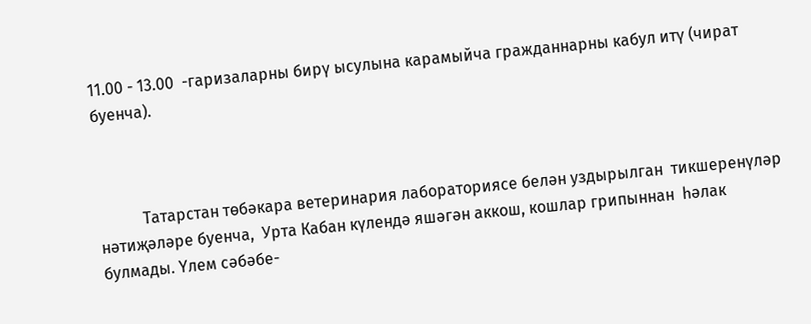11.00 - 13.00  -гаризаларны бирү ысулына карамыйча гражданнарны кабул итү (чират буенча).



           Татарстан төбәкара ветеринария лабораториясе белән уздырылган  тикшеренүләр нәтиҗәләре буенча,  Урта Кабан күлендә яшәгән аккош, кошлар грипыннан  һәлак булмады. Үлем сәбәбе-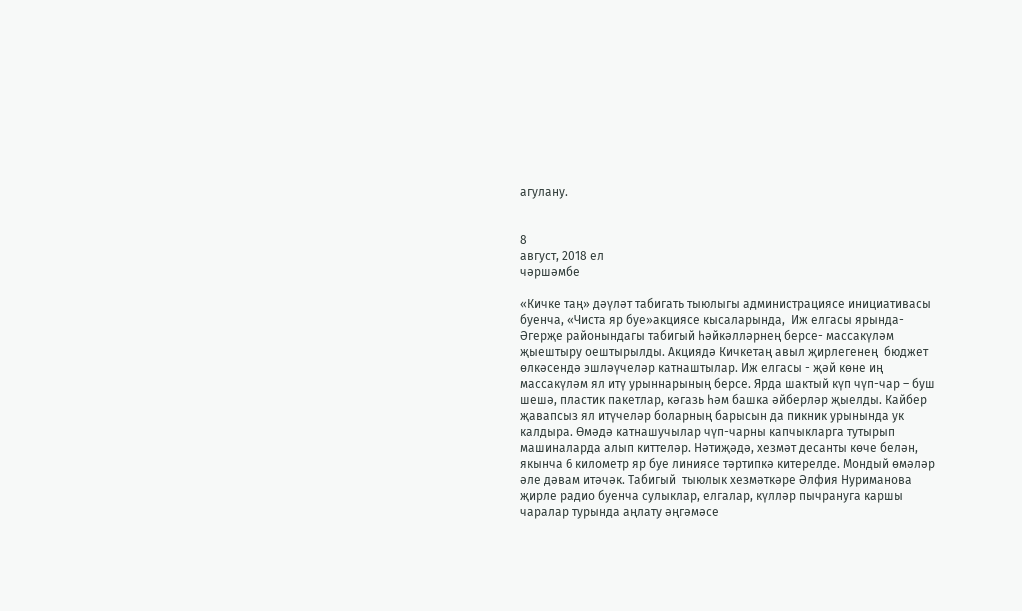агулану.


8
август, 2018 ел
чәршәмбе

«Кичке таң» дәүләт табигать тыюлыгы администрациясе инициативасы буенча, «Чиста яр буе»акциясе кысаларында,  Иж елгасы ярында- Әгерҗе районындагы табигый һәйкәлләрнең берсе- массакүләм җыештыру оештырылды. Акциядә Кичкетаң авыл җирлегенең  бюджет өлкәсендә эшләүчеләр катнаштылар. Иж елгасы - җәй көне иң массакүләм ял итү урыннарының берсе. Ярда шактый күп чүп-чар – буш шешә, пластик пакетлар, кәгазь һәм башка әйберләр җыелды. Кайбер җавапсыз ял итүчеләр боларның барысын да пикник урынында ук калдыра. Өмәдә катнашучылар чүп-чарны капчыкларга тутырып  машиналарда алып киттеләр. Нәтиҗәдә, хезмәт десанты көче белән,  якынча 6 километр яр буе линиясе тәртипкә китерелде. Мондый өмәләр әле дәвам итәчәк. Табигый  тыюлык хезмәткәре Әлфия Нуриманова җирле радио буенча сулыклар, елгалар, күлләр пычрануга каршы чаралар турында аңлату әңгәмәсе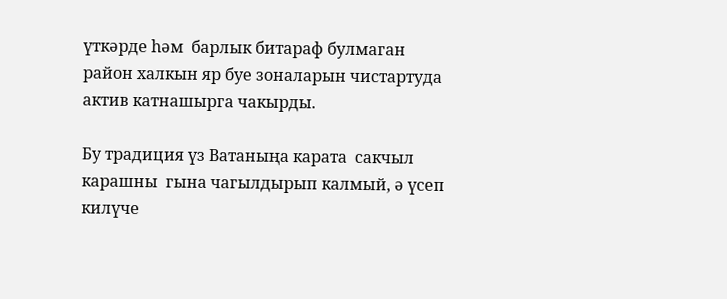үткәрде һәм  барлык битараф булмаган район халкын яр буе зоналарын чистартуда актив катнашырга чакырды.

Бу традиция үз Ватаныңа карата  сакчыл карашны  гына чагылдырып калмый, ә үсеп килүче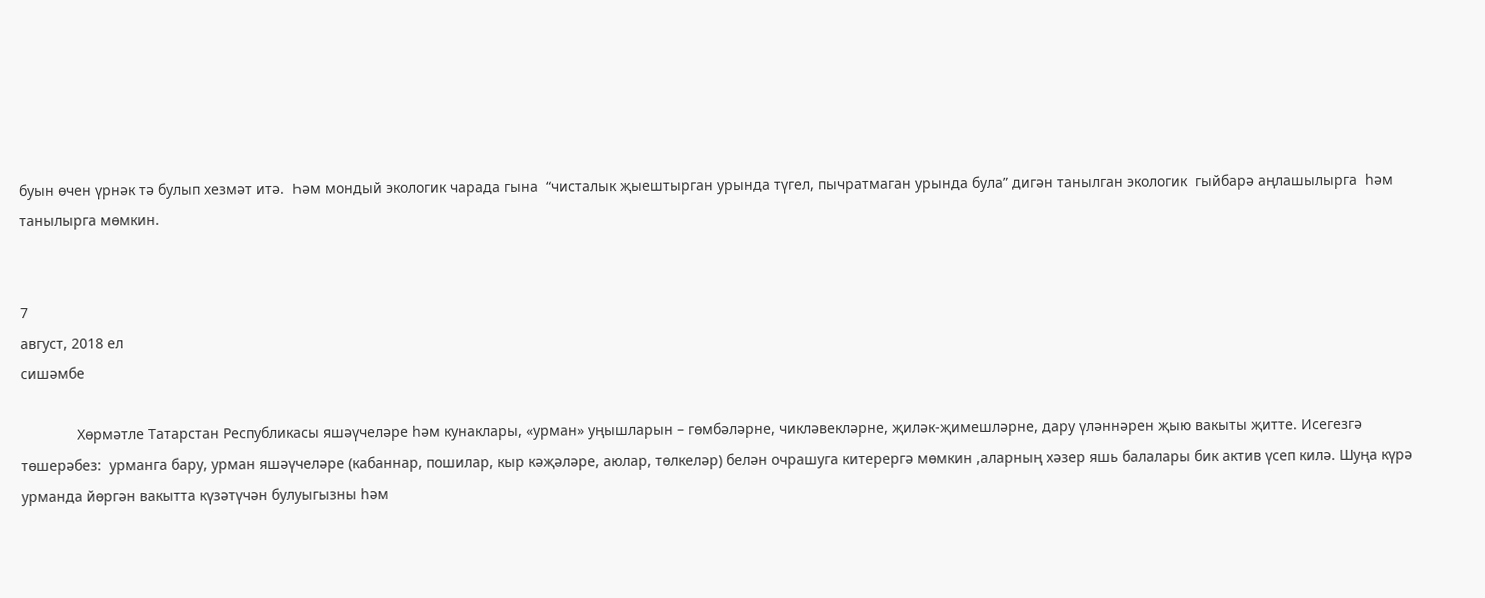буын өчен үрнәк тә булып хезмәт итә.  Һәм мондый экологик чарада гына  “чисталык җыештырган урында түгел, пычратмаган урында була” дигән танылган экологик  гыйбарә аңлашылырга  һәм танылырга мөмкин.


7
август, 2018 ел
сишәмбе

              Хөрмәтле Татарстан Республикасы яшәүчеләре һәм кунаклары, «урман» уңышларын – гөмбәләрне, чикләвекләрне, җиләк-җимешләрне, дару үләннәрен җыю вакыты җитте. Исегезгә төшерәбез:  урманга бару, урман яшәүчеләре (кабаннар, пошилар, кыр кәҗәләре, аюлар, төлкеләр) белән очрашуга китерергә мөмкин ,аларның хәзер яшь балалары бик актив үсеп килә. Шуңа күрә урманда йөргән вакытта күзәтүчән булуыгызны һәм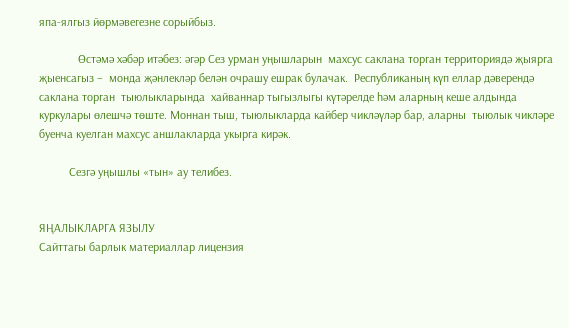япа-ялгыз йөрмәвегезне сорыйбыз.

             Өстәмә хәбәр итәбез: әгәр Сез урман уңышларын  махсус саклана торган территориядә җыярга җыенсагыз –  монда җәнлекләр белән очрашу ешрак булачак.  Республиканың күп еллар дәверендә саклана торган  тыюлыкларында  хайваннар тыгызлыгы күтәрелде һәм аларның кеше алдында куркулары өлешчә төште. Моннан тыш, тыюлыкларда кайбер чикләүләр бар, аларны  тыюлык чикләре буенча куелган махсус аншлакларда укырга кирәк.

          Сезгә уңышлы «тын» ау телибез.


ЯҢАЛЫКЛАРГА ЯЗЫЛУ
Сайттагы барлык материаллар лицензия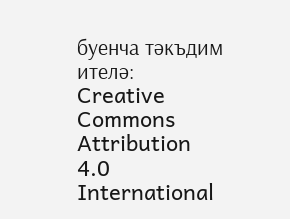буенча тәкъдим ителә:
Creative Commons Attribution 4.0 International